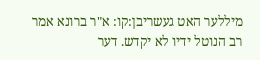מיללער האט געשריבן:קו: א"ר ברונא אמר רב הנוטל ידיו לא יקדש. דער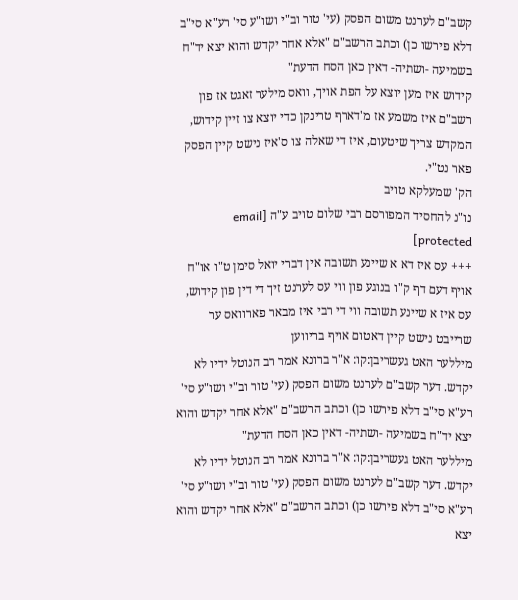קשב"ם לערנט משום הפסק (עי' טור וב"י ושו"ע סי' רע"א סי"ב דלא פירשו כן) וכתב הרשב"ם "אלא אחר יקדש והוא יצא יד"ח בשמיעה -ושתיה- דאין כאן הסח הדעת"
קידוש איז מען יוצא על הפת אויך, וואס מילער זאגט אז פון רשב"ם איז משמע אז מ'דארף טרינקן כדי יוצא צו זיין קידוש, המקדש צריך שיטעום, איז די שאלה צו ס'איז נישט קיין הפסק פאר נט"י.
הק' שמעלקא טויב
נו"נ להחסיד המפורסם רבי שלום טויב ע"ה [email protected]
+++ עס איז דא א שיינע תשובה אין דברי יואל סימן ט"ו או"ח אויף דעם דף ק"ו בנוגע פון ווי עס לערנט זיך די דין פון קידוש, עס איז א שיינע תשובה ווי די רבי איז מבאר פארוואס ער שרייבט נישט קיין דאטום אויף בריווען
מיללער האט געשריבן:קו: א"ר ברונא אמר רב הנוטל ידיו לא יקדש. דער קשב"ם לערנט משום הפסק (עי' טור וב"י ושו"ע סי' רע"א סי"ב דלא פירשו כן) וכתב הרשב"ם "אלא אחר יקדש והוא יצא יד"ח בשמיעה -ושתיה- דאין כאן הסח הדעת"
מיללער האט געשריבן:קו: א"ר ברונא אמר רב הנוטל ידיו לא יקדש. דער קשב"ם לערנט משום הפסק (עי' טור וב"י ושו"ע סי' רע"א סי"ב דלא פירשו כן) וכתב הרשב"ם "אלא אחר יקדש והוא יצא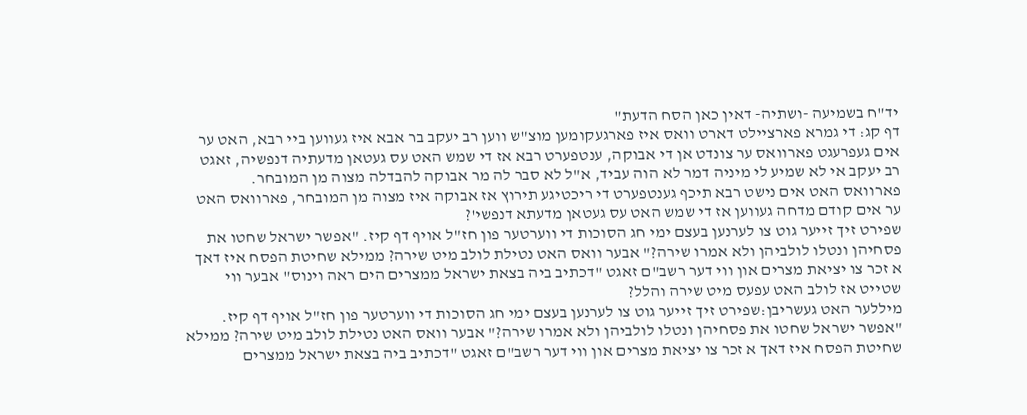יד"ח בשמיעה -ושתיה- דאין כאן הסח הדעת"
דף קג: די גמרא פארציילט דארט וואס איז פארגעקומען מוצ"ש ווען רב יעקב בר אבא איז געווען ביי רבא, האט ער אים געפרעגט פארוואס ער צונדט אן די אבוקה, ענטפערט רבא אז די שמש האט עס געטאן מדעתיה דנפשיה, זאגט רב יעקב אי לא שמיע לי מיניה דמר לא הוה עביד, א"ל לא סבר לה מר אבוקה להבדלה מצוה מן המובחר.
פארוואס האט אים נישט רבא תיכף גענטפערט די ריכטיגע תירוץ אז אבוקה איז מצוה מן המובחר, פארוואס האט ער אים קודם מדחה געווען אז די שמש האט עס געטאן מדעתא דנפשי'?
שפירט זיך זייער גוט צו לערנען בעצם ימי חג הסוכות די ווערטער פון חז"ל אויף דף קיז. "אפשר ישראל שחטו את פסחיהן ונטלו לולביהן ולא אמרו שירה?" אבער וואס האט נטילת לולב מיט שירה? ממילא שחיטת הפסח איז דאך א זכר צו יציאת מצרים און ווי דער רשב"ם זאגט "דכתיב ביה בצאת ישראל ממצרים הים ראה וינוס" אבער ווי שטייט אז לולב האט עפעס מיט שירה והלל?
מיללער האט געשריבן:שפירט זיך זייער גוט צו לערנען בעצם ימי חג הסוכות די ווערטער פון חז"ל אויף דף קיז. "אפשר ישראל שחטו את פסחיהן ונטלו לולביהן ולא אמרו שירה?" אבער וואס האט נטילת לולב מיט שירה? ממילא שחיטת הפסח איז דאך א זכר צו יציאת מצרים און ווי דער רשב"ם זאגט "דכתיב ביה בצאת ישראל ממצרים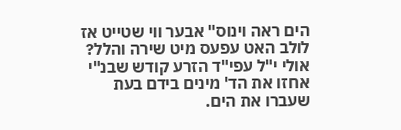הים ראה וינוס" אבער ווי שטייט אז לולב האט עפעס מיט שירה והלל?
אולי י"ל עפי"ד הזרע קודש שבנ"י אחזו את הד' מינים בידם בעת שעברו את הים.